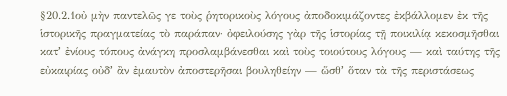§20.2.1οὐ μὴν παντελῶς γε τοὺς ῥητορικοὺς λόγους ἀποδοκιμάζοντες ἐκβάλλομεν ἐκ τῆς ἱστορικῆς πραγματείας τὸ παράπαν· ὀφειλούσης γὰρ τῆς ἱστορίας τῇ ποικιλίᾳ κεκοσμῆσθαι κατʼ ἐνίους τόπους ἀνάγκη προσλαμβάνεσθαι καὶ τοὺς τοιούτους λόγους — καὶ ταύτης τῆς εὐκαιρίας οὐδʼ ἂν ἐμαυτὸν ἀποστερῆσαι βουληθείην — ὥσθʼ ὅταν τὰ τῆς περιστάσεως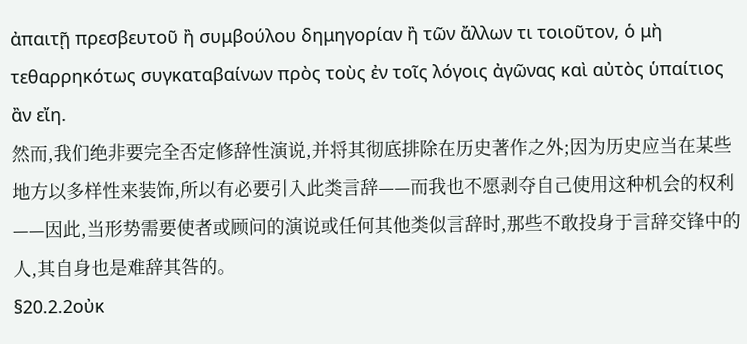ἀπαιτῇ πρεσβευτοῦ ἢ συμβούλου δημηγορίαν ἢ τῶν ἄλλων τι τοιοῦτον, ὁ μὴ τεθαρρηκότως συγκαταβαίνων πρὸς τοὺς ἐν τοῖς λόγοις ἀγῶνας καὶ αὐτὸς ὑπαίτιος ἂν εἴη.
然而,我们绝非要完全否定修辞性演说,并将其彻底排除在历史著作之外;因为历史应当在某些地方以多样性来装饰,所以有必要引入此类言辞——而我也不愿剥夺自己使用这种机会的权利——因此,当形势需要使者或顾问的演说或任何其他类似言辞时,那些不敢投身于言辞交锋中的人,其自身也是难辞其咎的。
§20.2.2οὐκ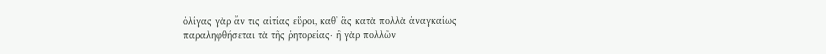ὀλίγας γὰρ ἄν τις αἰτίας εὕροι, καθʼ ἃς κατὰ πολλὰ ἀναγκαίως παραληφθήσεται τὰ τῆς ῥητορείας· ἢ γὰρ πολλῶν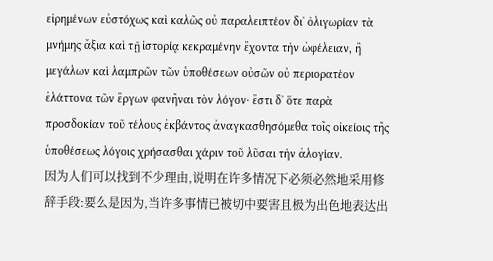εἰρημένων εὐστόχως καὶ καλῶς οὐ παραλειπτέον διʼ ὀλιγωρίαν τὰ μνήμης ἄξια καὶ τῇ ἱστορίᾳ κεκραμένην ἔχοντα τὴν ὠφέλειαν, ἢ μεγάλων καὶ λαμπρῶν τῶν ὑποθέσεων οὐσῶν οὐ περιορατέον ἐλάττονα τῶν ἔργων φανῆναι τὸν λόγον· ἔστι δʼ ὅτε παρὰ προσδοκίαν τοῦ τέλους ἐκβάντος ἀναγκασθησόμεθα τοῖς οἰκείοις τῆς ὑποθέσεως λόγοις χρήσασθαι χάριν τοῦ λῦσαι τὴν ἀλογίαν.
因为人们可以找到不少理由,说明在许多情况下必须必然地采用修辞手段:要么是因为,当许多事情已被切中要害且极为出色地表达出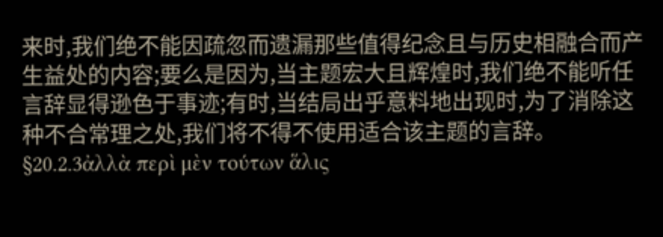来时,我们绝不能因疏忽而遗漏那些值得纪念且与历史相融合而产生益处的内容;要么是因为,当主题宏大且辉煌时,我们绝不能听任言辞显得逊色于事迹;有时,当结局出乎意料地出现时,为了消除这种不合常理之处,我们将不得不使用适合该主题的言辞。
§20.2.3ἀλλὰ περὶ μὲν τούτων ἅλις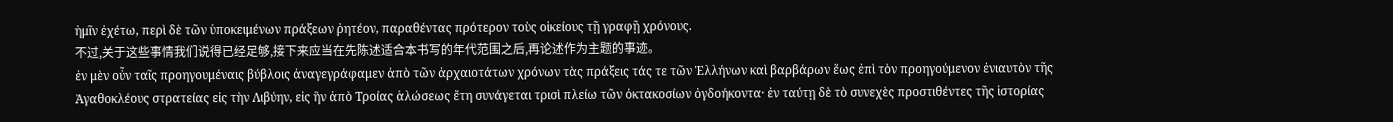ἡμῖν ἐχέτω, περὶ δὲ τῶν ὑποκειμένων πράξεων ῥητέον, παραθέντας πρότερον τοὺς οἰκείους τῇ γραφῇ χρόνους.
不过,关于这些事情我们说得已经足够,接下来应当在先陈述适合本书写的年代范围之后,再论述作为主题的事迹。
ἐν μὲν οὖν ταῖς προηγουμέναις βύβλοις ἀναγεγράφαμεν ἀπὸ τῶν ἀρχαιοτάτων χρόνων τὰς πράξεις τάς τε τῶν Ἑλλήνων καὶ βαρβάρων ἕως ἐπὶ τὸν προηγούμενον ἐνιαυτὸν τῆς Ἀγαθοκλέους στρατείας εἰς τὴν Λιβύην, εἰς ἣν ἀπὸ Τροίας ἁλώσεως ἔτη συνάγεται τρισὶ πλείω τῶν ὀκτακοσίων ὀγδοήκοντα· ἐν ταύτῃ δὲ τὸ συνεχὲς προστιθέντες τῆς ἱστορίας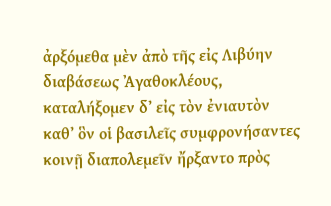ἀρξόμεθα μὲν ἀπὸ τῆς εἰς Λιβύην διαβάσεως Ἀγαθοκλέους, καταλήξομεν δʼ εἰς τὸν ἐνιαυτὸν καθʼ ὃν οἱ βασιλεῖς συμφρονήσαντες κοινῇ διαπολεμεῖν ἤρξαντο πρὸς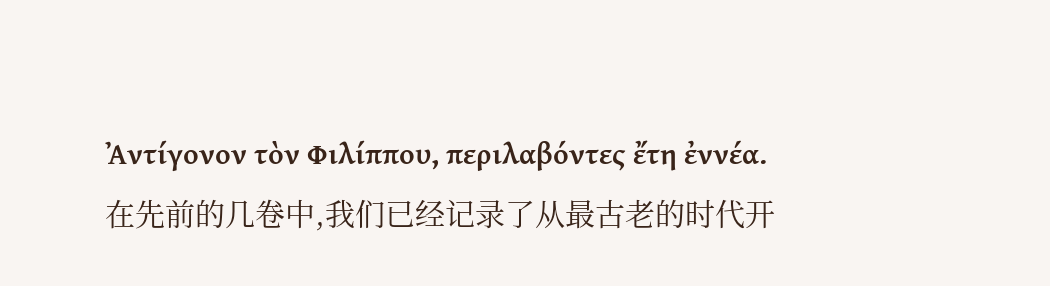Ἀντίγονον τὸν Φιλίππου, περιλαβόντες ἔτη ἐννέα.
在先前的几卷中,我们已经记录了从最古老的时代开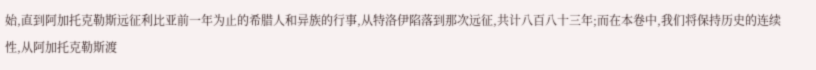始,直到阿加托克勒斯远征利比亚前一年为止的希腊人和异族的行事,从特洛伊陷落到那次远征,共计八百八十三年;而在本卷中,我们将保持历史的连续性,从阿加托克勒斯渡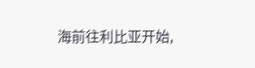海前往利比亚开始,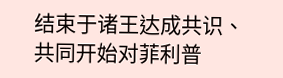结束于诸王达成共识、共同开始对菲利普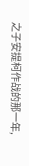之子安提柯作战的那一年,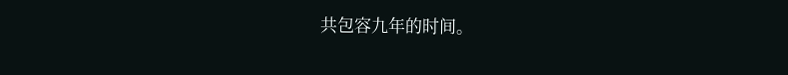共包容九年的时间。